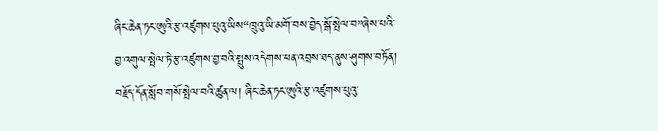ཞིང་ཆེན་ཏང་ཨུའི་རྩ་འཛུགས་པུའུ་ཡིས“ཁྲུའུ་ཡི་མགོ་བས་བྱེད་སྒོ་སྤེལ་བ”ཞེས་པའི་བྱ་འགུལ་སྤེལ་ཏེ་རྩ་འཛུགས་བྱ་བའི་སྤུས་འདེགས་ཕན་འབྲས་ཐད་ནུས་ཤུགས་བཏོན།
བརྗོད་དོན་སློབ་གསོ་སྤེལ་བའི་ཚུན་ལ། ཞིང་ཆེན་ཏང་ཨུའི་རྩ་འཛུགས་པུའུ་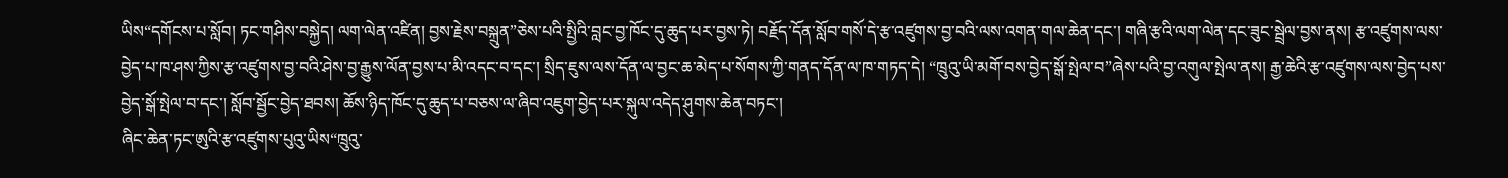ཡིས“དགོངས་པ་སློབ། ཏང་གཤིས་བསྐྱེད། ལག་ལེན་འཛིན། བྱས་རྗེས་བསྐྲུན”ཅེས་པའི་སྤྱིའི་བླང་བྱ་ཁོང་དུ་ཆུད་པར་བྱས་ཏེ། བརྗོད་དོན་སློབ་གསོ་དེ་རྩ་འཛུགས་བྱ་བའི་ལས་འགན་གལ་ཆེན་དང་། གཞི་རྩའི་ལག་ལེན་དང་ཟུང་སྦྲེལ་བྱས་ནས། རྩ་འཛུགས་ལས་བྱེད་པ་ཁ་ཤས་ཀྱིས་རྩ་འཛུགས་བྱ་བའི་ཤེས་བྱ་རྒྱུས་ལོན་བྱས་པ་མི་འདང་བ་དང་། སྲིད་ཇུས་ལས་དོན་ལ་བྱང་ཆ་མེད་པ་སོགས་ཀྱི་གནད་དོན་ལ་ཁ་གཏད་དེ། “ཁྲུའུ་ཡི་མགོ་བས་བྱེད་སྒོ་སྤེལ་བ”ཞེས་པའི་བྱ་འགུལ་སྤེལ་ནས། རྒྱ་ཆེའི་རྩ་འཛུགས་ལས་བྱེད་པས་བྱེད་སྒོ་སྤེལ་བ་དང་། སློབ་སྦྱོང་བྱེད་ཐབས། ཆོས་ཉིད་ཁོང་དུ་ཆུད་པ་བཅས་ལ་ཞིབ་འཇུག་བྱེད་པར་སྐུལ་འདེད་ཤུགས་ཆེན་བཏང་།
ཞིང་ཆེན་ཏང་ཨུའི་རྩ་འཛུགས་པུའུ་ཡིས“ཁྲུའུ་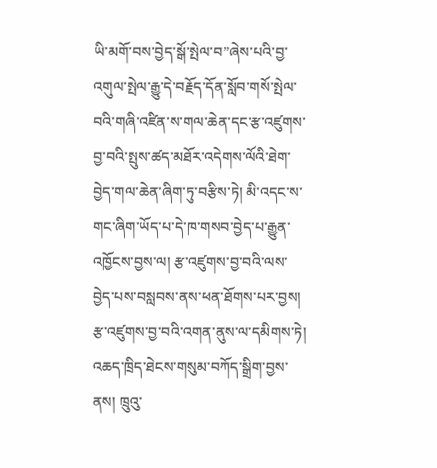ཡི་མགོ་བས་བྱེད་སྒོ་སྤེལ་བ”ཞེས་པའི་བྱ་འགུལ་སྤེལ་རྒྱུ་དེ་བརྗོད་དོན་སློབ་གསོ་སྤེལ་བའི་གཞི་འཛིན་ས་གལ་ཆེན་དང་རྩ་འཛུགས་བྱ་བའི་སྤུས་ཚད་མཐོར་འདེགས་ལོའི་ཐེག་བྱེད་གལ་ཆེན་ཞིག་ཏུ་བརྩིས་ཏེ། མི་འདང་ས་གང་ཞིག་ཡོད་པ་དེ་ཁ་གསབ་བྱེད་པ་རྒྱུན་འཁྱོངས་བྱས་ལ། རྩ་འཛུགས་བྱ་བའི་ལས་བྱེད་པས་བསླབས་ནས་ཕན་ཐོགས་པར་བྱས། རྩ་འཛུགས་བྱ་བའི་འགན་ནུས་ལ་དམིགས་ཏེ། འཆད་ཁྲིད་ཐེངས་གསུམ་བཀོད་སྒྲིག་བྱས་ནས། ཁྲུའུ་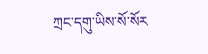ཀྲང་དགུ་ཡིས་སོ་སོར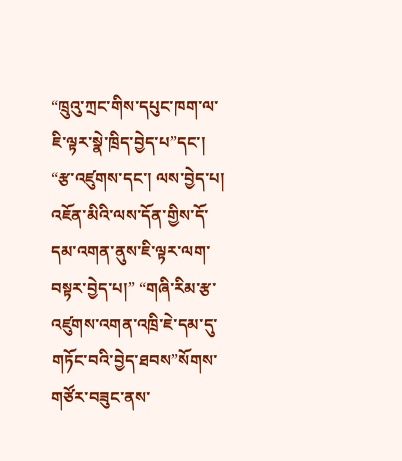“ཁྲུའུ་ཀྲང་གིས་དཔུང་ཁག་ལ་ཇི་ལྟར་སྣེ་ཁྲིད་བྱེད་པ”དང་། “རྩ་འཛུགས་དང་། ལས་བྱེད་པ། འཇོན་མིའི་ལས་དོན་གྱིས་དོ་དམ་འགན་ནུས་ཇི་ལྟར་ལག་བསྟར་བྱེད་པ།” “གཞི་རིམ་རྩ་འཛུགས་འགན་འཁྲི་ཇེ་དམ་དུ་གཏོང་བའི་བྱེད་ཐབས”སོགས་གཙོར་བཟུང་ནས་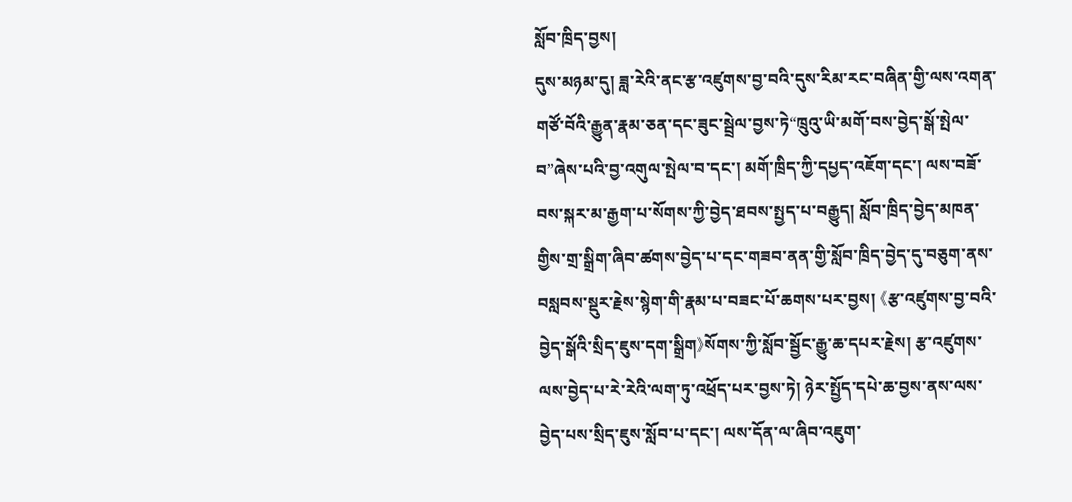སློབ་ཁྲིད་བྱས།
དུས་མཉམ་དུ། ཟླ་རེའི་ནང་རྩ་འཛུགས་བྱ་བའི་དུས་རིམ་རང་བཞིན་གྱི་ལས་འགན་གཙོ་བོའི་རྒྱུན་རྣམ་ཅན་དང་ཟུང་སྦྲེལ་བྱས་ཏེ“ཁྲུའུ་ཡི་མགོ་བས་བྱེད་སྒོ་སྤེལ་བ”ཞེས་པའི་བྱ་འགུལ་སྤེལ་བ་དང་། མགོ་ཁྲིད་ཀྱི་དཔྱད་འཇོག་དང་། ལས་བཟོ་བས་སྐར་མ་རྒྱག་པ་སོགས་ཀྱི་བྱེད་ཐབས་སྤྱད་པ་བརྒྱུད། སློབ་ཁྲིད་བྱེད་མཁན་གྱིས་གྲ་སྒྲིག་ཞིབ་ཚགས་བྱེད་པ་དང་གཟབ་ནན་གྱི་སློབ་ཁྲིད་བྱེད་དུ་བཅུག་ནས་བསླབས་སྡུར་རྗེས་སྙེག་གི་རྣམ་པ་བཟང་པོ་ཆགས་པར་བྱས། 《རྩ་འཛུགས་བྱ་བའི་བྱེད་སྒོའི་སྲིད་ཇུས་དག་སྒྲིག》སོགས་ཀྱི་སློབ་སྦྱོང་རྒྱུ་ཆ་དཔར་རྗེས། རྩ་འཛུགས་ལས་བྱེད་པ་རེ་རེའི་ལག་ཏུ་འཕྲོད་པར་བྱས་ཏེ། ཉེར་སྤྱོད་དཔེ་ཆ་བྱས་ནས་ལས་བྱེད་པས་སྲིད་ཇུས་སློབ་པ་དང་། ལས་དོན་ལ་ཞིབ་འཇུག་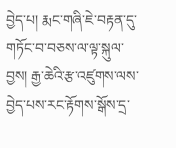བྱེད་པ། རྨང་གཞི་ཇེ་བརྟན་དུ་གཏོང་བ་བཅས་ལ་ལྟ་སྐུལ་བྱས། རྒྱ་ཆེའི་རྩ་འཛུགས་ལས་བྱེད་པས་རང་རྟོགས་སྒོས་དྲ་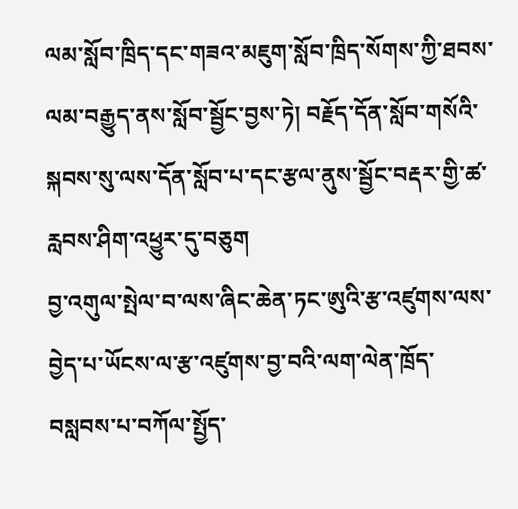ལམ་སློབ་ཁྲིད་དང་གཟའ་མཇུག་སློབ་ཁྲིད་སོགས་ཀྱི་ཐབས་ལམ་བརྒྱུད་ནས་སློབ་སྦྱོང་བྱས་ཏེ། བརྗོད་དོན་སློབ་གསོའི་སྐབས་སུ་ལས་དོན་སློབ་པ་དང་རྩལ་ནུས་སྦྱོང་བརྡར་གྱི་ཚ་རླབས་ཤིག་འཕྱུར་དུ་བཅུག
བྱ་འགུལ་སྤེལ་བ་ལས་ཞིང་ཆེན་ཏང་ཨུའི་རྩ་འཛུགས་ལས་བྱེད་པ་ཡོངས་ལ་རྩ་འཛུགས་བྱ་བའི་ལག་ལེན་ཁྲོད་བསླབས་པ་བཀོལ་སྤྱོད་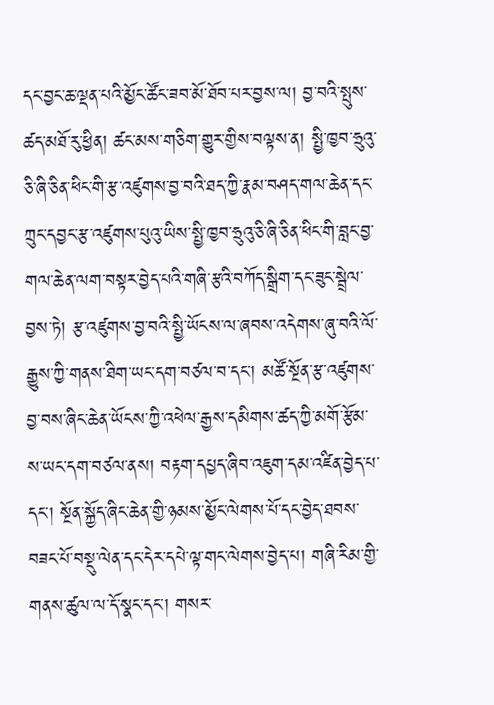དང་བྱང་ཆ་ལྡན་པའི་མྱོང་ཚོང་ཟབ་མོ་ཐོབ་པར་བྱས་ལ། བྱ་བའི་སྤུས་ཚད་མཐོ་རུ་ཕྱིན། ཚང་མས་གཅིག་གྱུར་གྱིས་བལྟས་ན། སྤྱི་ཁྱབ་ཧྲུའུ་ཅི་ཞི་ཅིན་ཕིང་གི་རྩ་འཛུགས་བྱ་བའི་ཐད་ཀྱི་རྣམ་བཤད་གལ་ཆེན་དང་ཀྲུང་དབྱང་རྩ་འཛུགས་པུའུ་ཡིས་སྤྱི་ཁྱབ་ཧྲུའུ་ཅི་ཞི་ཅིན་ཕིང་གི་བླང་བྱ་གལ་ཆེན་ལག་བསྟར་བྱེད་པའི་གཞི་རྩའི་བཀོད་སྒྲིག་དང་ཟུང་སྦྲེལ་བྱས་ཏེ། རྩ་འཛུགས་བྱ་བའི་སྤྱི་ཡོངས་ལ་ཞབས་འདེགས་ཞུ་བའི་ལོ་རྒྱུས་ཀྱི་གནས་ཐིག་ཡང་དག་བཙལ་བ་དང་། མཚོ་སྔོན་རྩ་འཛུགས་བྱ་བས་ཞིང་ཆེན་ཡོངས་ཀྱི་འཕེལ་རྒྱས་དམིགས་ཚད་ཀྱི་མགོ་རྩོམ་ས་ཡང་དག་བཙལ་ནས། བརྟག་དཔྱད་ཞིབ་འཇུག་དམ་འཛིན་བྱེད་པ་དང་། སྔོན་སྐྱོད་ཞིང་ཆེན་གྱི་ཉམས་མྱོང་ལེགས་པོ་དང་བྱེད་ཐབས་བཟང་པོ་བསྡུ་ལེན་དང་དེར་དཔེ་ལྟ་གང་ལེགས་བྱེད་པ། གཞི་རིམ་གྱི་གནས་ཚུལ་ལ་དོ་སྣང་དང་། གསར་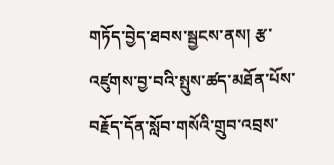གཏོད་བྱེད་ཐབས་སྦྱངས་ནས། རྩ་འཛུགས་བྱ་བའི་སྤུས་ཚད་མཐོན་པོས་བརྗོད་དོན་སློབ་གསོའི་གྲུབ་འབྲས་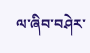ལ་ཞིབ་བཤེར་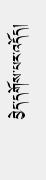བྱེད་དགོས་པར་འདོད།